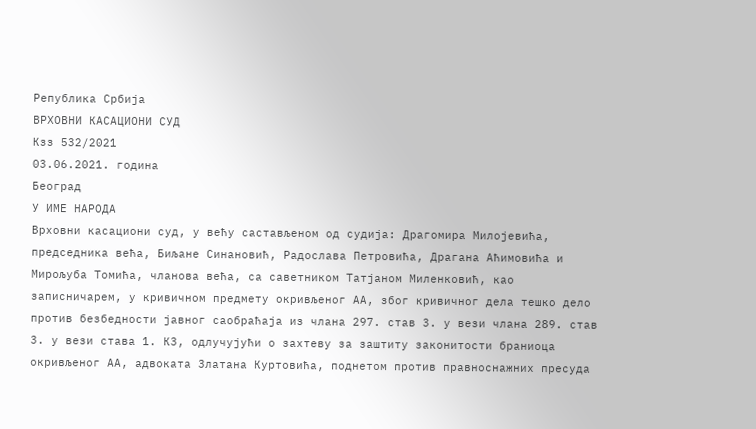Република Србија
ВРХОВНИ КАСАЦИОНИ СУД
Кзз 532/2021
03.06.2021. година
Београд
У ИМЕ НАРОДА
Врховни касациони суд, у већу састављеном од судија: Драгомира Милојевића, председника већа, Биљане Синановић, Радослава Петровића, Драгана Аћимовића и Мирољуба Томића, чланова већа, са саветником Татјаном Миленковић, као записничарем, у кривичном предмету окривљеног АА, због кривичног дела тешко дело против безбедности јавног саобраћаја из члана 297. став 3. у вези члана 289. став 3. у вези става 1. КЗ, одлучујући о захтеву за заштиту законитости браниоца окривљеног АА, адвоката Златана Куртовића, поднетом против правноснажних пресуда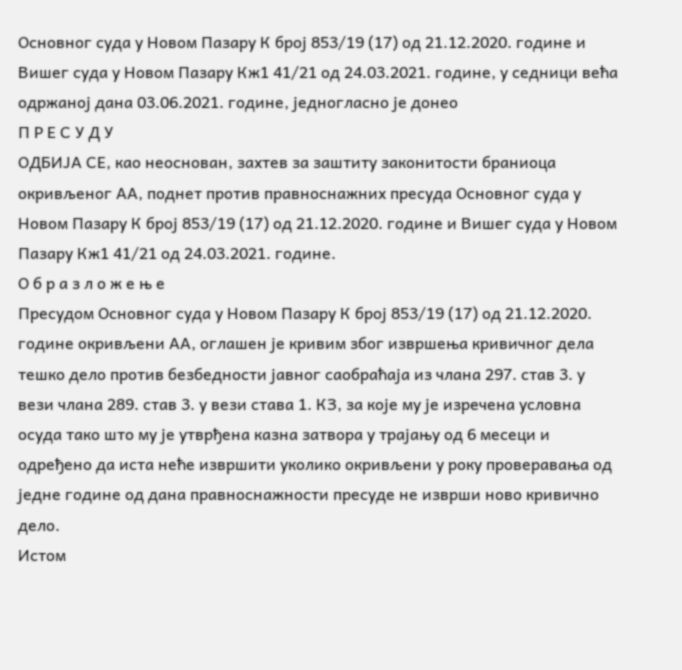Основног суда у Новом Пазару К број 853/19 (17) од 21.12.2020. године и Вишег суда у Новом Пазару Кж1 41/21 од 24.03.2021. године, у седници већа одржаној дана 03.06.2021. године, једногласно је донео
П Р Е С У Д У
ОДБИЈА СЕ, као неоснован, захтев за заштиту законитости браниоца окривљеног АА, поднет против правноснажних пресуда Основног суда у Новом Пазару К број 853/19 (17) од 21.12.2020. године и Вишег суда у Новом Пазару Кж1 41/21 од 24.03.2021. године.
О б р а з л о ж е њ е
Пресудом Основног суда у Новом Пазару К број 853/19 (17) од 21.12.2020. године окривљени АА, оглашен је кривим због извршења кривичног дела тешко дело против безбедности јавног саобраћаја из члана 297. став 3. у вези члана 289. став 3. у вези става 1. КЗ, за које му је изречена условна осуда тако што му је утврђена казна затвора у трајању од 6 месеци и одређено да иста неће извршити уколико окривљени у року проверавања од једне године од дана правноснажности пресуде не изврши ново кривично дело.
Истом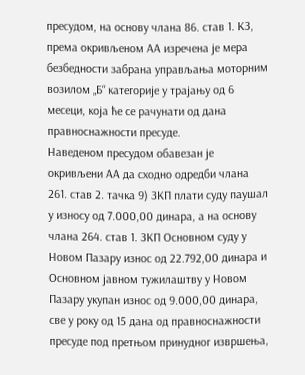пресудом, на основу члана 86. став 1. КЗ, према окривљеном АА изречена је мера безбедности забрана управљања моторним возилом „Б“ категорије у трајању од 6 месеци, која ће се рачунати од дана правноснажности пресуде.
Наведеном пресудом обавезан је окривљени АА да сходно одредби члана 261. став 2. тачка 9) ЗКП плати суду паушал у износу од 7.000,00 динара, а на основу члана 264. став 1. ЗКП Основном суду у Новом Пазару износ од 22.792,00 динара и Основном јавном тужилаштву у Новом Пазару укупан износ од 9.000,00 динара, све у року од 15 дана од правноснажности пресуде под претњом принудног извршења,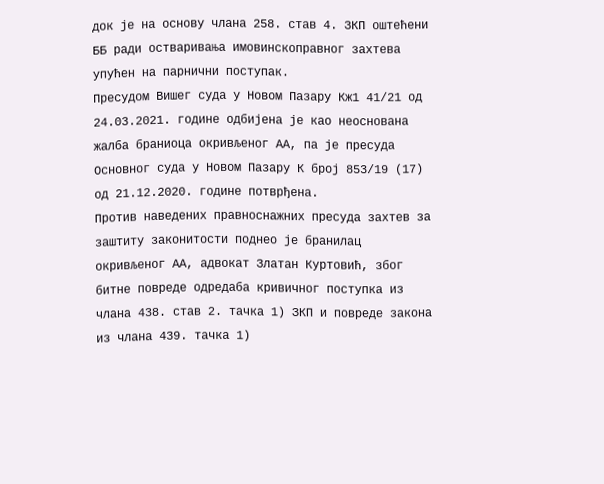док је на основу члана 258. став 4. ЗКП оштећени ББ ради остваривања имовинскоправног захтева упућен на парнични поступак.
Пресудом Вишег суда у Новом Пазару Кж1 41/21 од 24.03.2021. године одбијена је као неоснована жалба браниоца окривљеног АА, па је пресуда Основног суда у Новом Пазару К број 853/19 (17) од 21.12.2020. године потврђена.
Против наведених правноснажних пресуда захтев за заштиту законитости поднео је бранилац окривљеног АА, адвокат Златан Куртовић, због битне повреде одредаба кривичног поступка из члана 438. став 2. тачка 1) ЗКП и повреде закона из члана 439. тачка 1)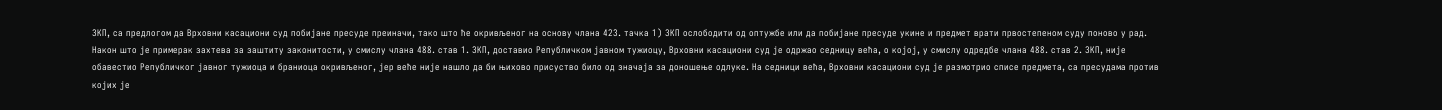ЗКП, са предлогом да Врховни касациони суд побијане пресуде преиначи, тако што ће окривљеног на основу члана 423. тачка 1) ЗКП ослободити од оптужбе или да побијане пресуде укине и предмет врати првостепеном суду поново у рад.
Након што је примерак захтева за заштиту законитости, у смислу члана 488. став 1. ЗКП, доставио Републичком јавном тужиоцу, Врховни касациони суд је одржао седницу већа, о којој, у смислу одредбе члана 488. став 2. ЗКП, није обавестио Републичког јавног тужиоца и браниоца окривљеног, јер веће није нашло да би њихово присуство било од значаја за доношење одлуке. На седници већа, Врховни касациони суд је размотрио списе предмета, са пресудама против којих је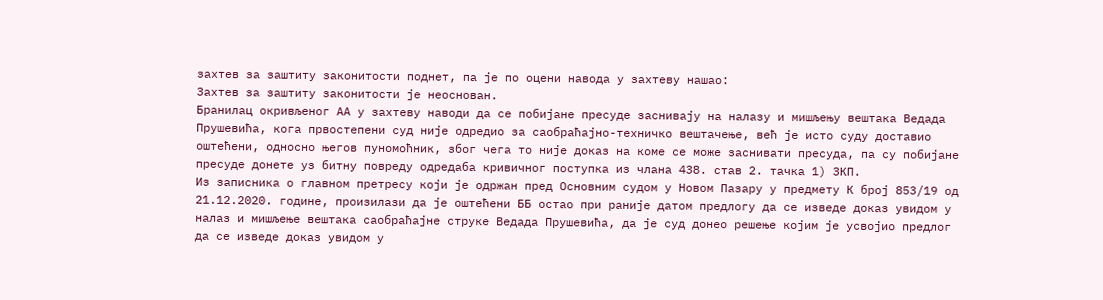захтев за заштиту законитости поднет, па је по оцени навода у захтеву нашао:
Захтев за заштиту законитости је неоснован.
Бранилац окривљеног АА у захтеву наводи да се побијане пресуде заснивају на налазу и мишљењу вештака Ведада Прушевића, кога првостепени суд није одредио за саобраћајно-техничко вештачење, већ је исто суду доставио оштећени, односно његов пуномоћник, због чега то није доказ на коме се може заснивати пресуда, па су побијане пресуде донете уз битну повреду одредаба кривичног поступка из члана 438. став 2. тачка 1) ЗКП.
Из записника о главном претресу који је одржан пред Основним судом у Новом Пазару у предмету К број 853/19 од 21.12.2020. године, произилази да је оштећени ББ остао при раније датом предлогу да се изведе доказ увидом у налаз и мишљење вештака саобраћајне струке Ведада Прушевића, да је суд донео решење којим је усвојио предлог да се изведе доказ увидом у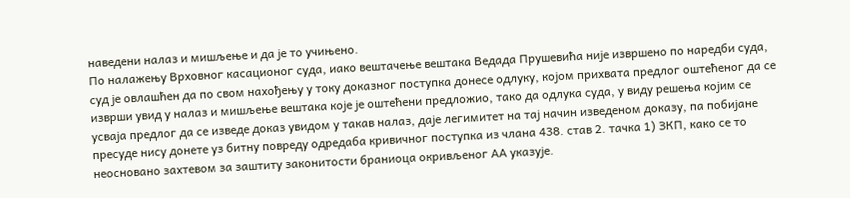наведени налаз и мишљење и да је то учињено.
По налажењу Врховног касационог суда, иако вештачење вештака Ведада Прушевића није извршено по наредби суда, суд је овлашћен да по свом нахођењу у току доказног поступка донесе одлуку, којом прихвата предлог оштећеног да се изврши увид у налаз и мишљење вештака које је оштећени предложио, тако да одлука суда, у виду решења којим се усваја предлог да се изведе доказ увидом у такав налаз, даје легимитет на тај начин изведеном доказу, па побијане пресуде нису донете уз битну повреду одредаба кривичног поступка из члана 438. став 2. тачка 1) ЗКП, како се то неосновано захтевом за заштиту законитости браниоца окривљеног АА указује.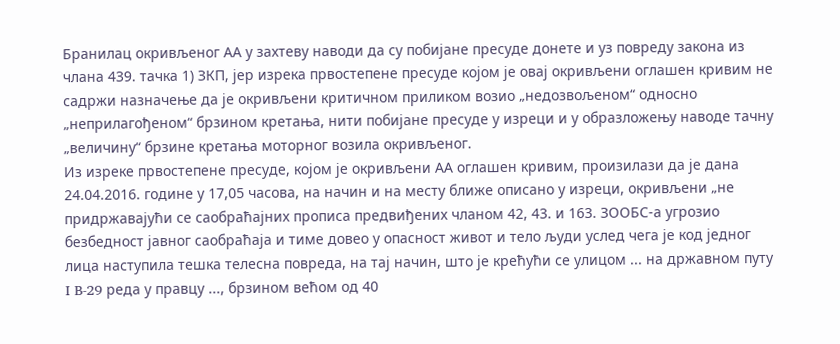Бранилац окривљеног АА у захтеву наводи да су побијане пресуде донете и уз повреду закона из члана 439. тачка 1) ЗКП, јер изрека првостепене пресуде којом је овај окривљени оглашен кривим не садржи назначење да је окривљени критичном приликом возио „недозвољеном“ односно „неприлагођеном“ брзином кретања, нити побијане пресуде у изреци и у образложењу наводе тачну „величину“ брзине кретања моторног возила окривљеног.
Из изреке првостепене пресуде, којом је окривљени АА оглашен кривим, произилази да је дана 24.04.2016. године у 17,05 часова, на начин и на месту ближе описано у изреци, окривљени „не придржавајући се саобраћајних прописа предвиђених чланом 42, 43. и 163. ЗООБС-а угрозио безбедност јавног саобраћаја и тиме довео у опасност живот и тело људи услед чега је код једног лица наступила тешка телесна повреда, на тај начин, што је крећући се улицом ... на државном путу I B-29 реда у правцу ..., брзином већом од 40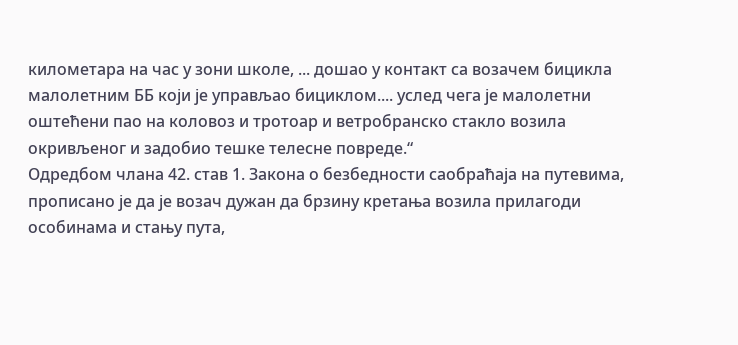километара на час у зони школе, ... дошао у контакт са возачем бицикла малолетним ББ који је управљао бициклом.... услед чега је малолетни оштећени пао на коловоз и тротоар и ветробранско стакло возила окривљеног и задобио тешке телесне повреде.“
Одредбом члана 42. став 1. Закона о безбедности саобраћаја на путевима, прописано је да је возач дужан да брзину кретања возила прилагоди особинама и стању пута,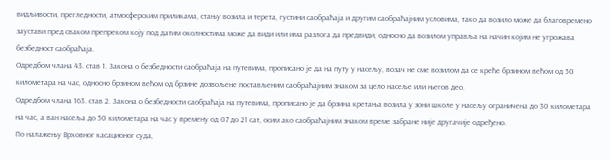видљивости, прегледности, атмосферским приликама, стању возила и терета, густини саобраћаја и другим саобраћајним условима, тако да возило може да благовремено заустави пред сваком препреком коју под датим околностима може да види или има разлога да предвиди, односно да возилом управља на начин којим не угрожава безбедност саобраћаја.
Одредбом члана 43. став 1. Закона о безбедности саобраћаја на путевима, прописано је да на путу у насељу, возач не сме возилом да се креће брзином већом од 50 километара на час, односно брзином већом од брзине дозвољене постављеним саобраћајним знаком за цело насеље или његов део.
Одредбом члана 163. став 2. Закона о безбедности саобраћаја на путевима, прописано је да брзина кретања возила у зони школе у насељу ограничена до 30 километара на час, а ван насеља до 50 километара на час у времену од 07 до 21 сат, осим ако саобраћајним знаком време забране није другачије одређено.
По налажењу Врховног касационог суда,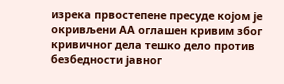изрека првостепене пресуде којом је окривљени АА оглашен кривим због кривичног дела тешко дело против безбедности јавног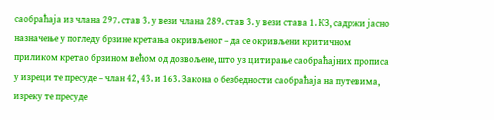саобраћаја из члана 297. став 3. у вези члана 289. став 3. у вези става 1. КЗ, садржи јасно назначење у погледу брзине кретања окривљеног – да се окривљени критичном приликом кретао брзином већом од дозвољене, што уз цитирање саобраћајних прописа у изреци те пресуде – члан 42, 43. и 163. Закона о безбедности саобраћаја на путевима, изреку те пресуде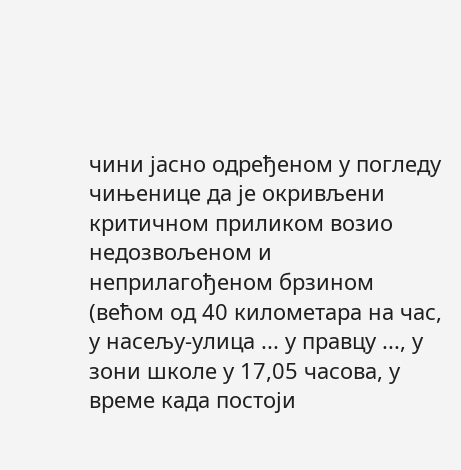чини јасно одређеном у погледу чињенице да је окривљени критичном приликом возио недозвољеном и неприлагођеном брзином (већом од 40 километара на час, у насељу-улица ... у правцу ..., у зони школе у 17,05 часова, у време када постоји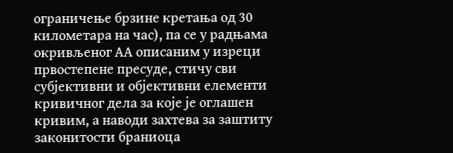ограничење брзине кретања од 30 километара на час), па се у радњама окривљеног АА описаним у изреци првостепене пресуде, стичу сви субјективни и објективни елементи кривичног дела за које је оглашен кривим, а наводи захтева за заштиту законитости браниоца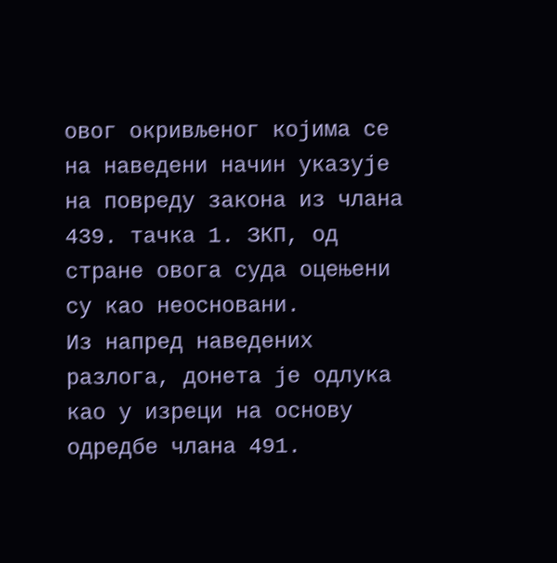овог окривљеног којима се на наведени начин указује на повреду закона из члана 439. тачка 1. ЗКП, од стране овога суда оцењени су као неосновани.
Из напред наведених разлога, донета је одлука као у изреци на основу одредбе члана 491.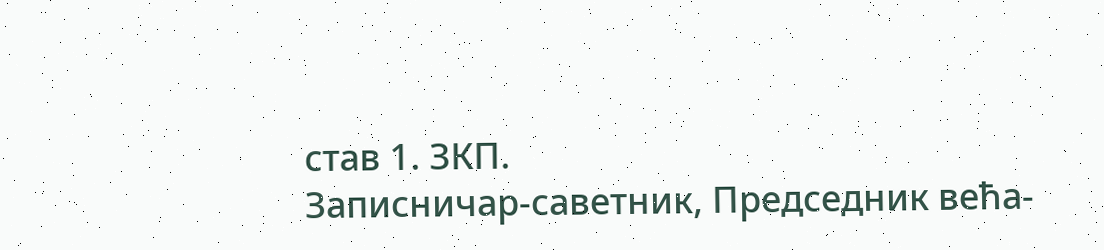став 1. ЗКП.
Записничар-саветник, Председник већа-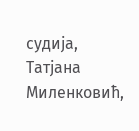судија,
Татјана Миленковић,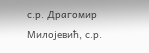с.р. Драгомир Милојевић, с.р.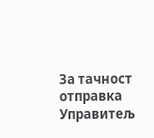За тачност отправка
Управитељ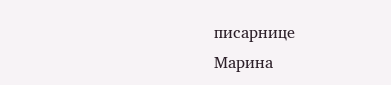писарнице
Марина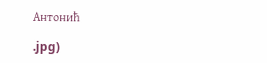Антонић

.jpg)